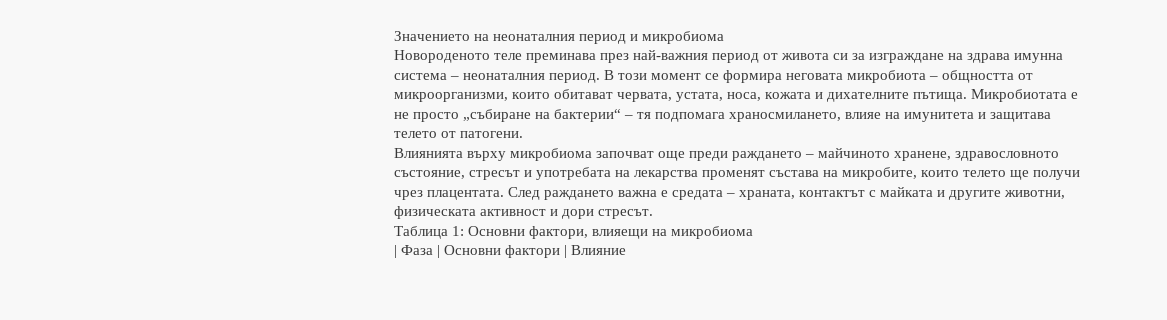Значението на неонаталния период и микробиома
Новороденото теле преминава през най-важния период от живота си за изграждане на здрава имунна система – неонаталния период. В този момент се формира неговата микробиота – общността от микроорганизми, които обитават червата, устата, носа, кожата и дихателните пътища. Микробиотата е не просто „събиране на бактерии“ – тя подпомага храносмилането, влияе на имунитета и защитава телето от патогени.
Влиянията върху микробиома започват още преди раждането – майчиното хранене, здравословното състояние, стресът и употребата на лекарства променят състава на микробите, които телето ще получи чрез плацентата. След раждането важна е средата – храната, контактът с майката и другите животни, физическата активност и дори стресът.
Таблица 1: Основни фактори, влияещи на микробиома
| Фаза | Основни фактори | Влияние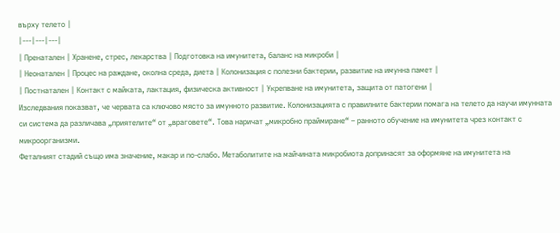върху телето |
|---|---|---|
| Пренатален | Хранене, стрес, лекарства | Подготовка на имунитета, баланс на микроби |
| Неонатален | Процес на раждане, околна среда, диета | Колонизация с полезни бактерии, развитие на имунна памет |
| Постнатален | Контакт с майката, лактация, физическа активност | Укрепване на имунитета, защита от патогени |
Изследвания показват, че червата са ключово място за имунното развитие. Колонизацията с правилните бактерии помага на телето да научи имунната си система да различава „приятелите“ от „враговете“. Това наричат „микробно праймиране“ – ранното обучение на имунитета чрез контакт с микроорганизми.
Феталният стадий също има значение, макар и по-слабо. Метаболитите на майчината микробиота допринасят за оформяне на имунитета на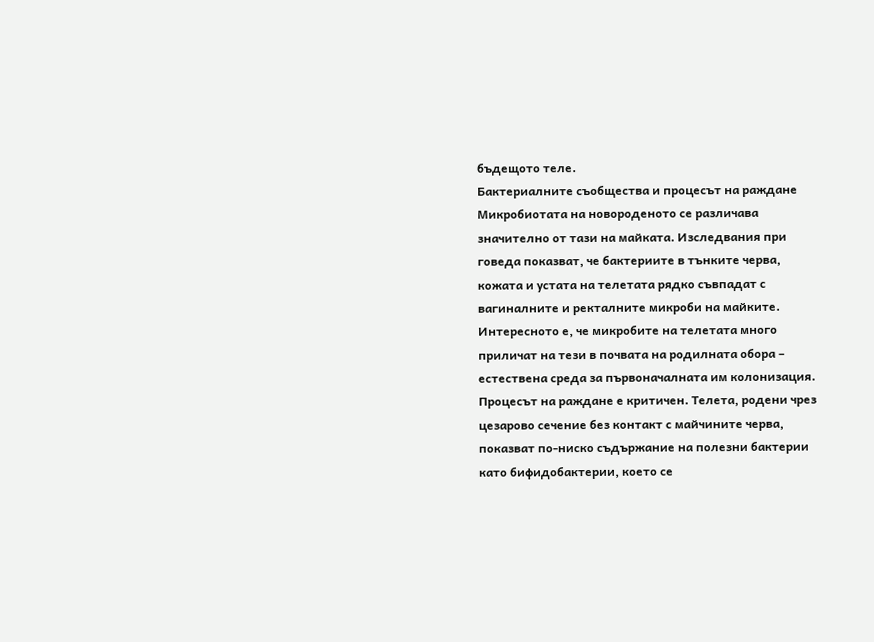бъдещото теле.
Бактериалните съобщества и процесът на раждане
Микробиотата на новороденото се различава значително от тази на майката. Изследвания при говеда показват, че бактериите в тънките черва, кожата и устата на телетата рядко съвпадат с вагиналните и ректалните микроби на майките. Интересното е, че микробите на телетата много приличат на тези в почвата на родилната обора – естествена среда за първоначалната им колонизация.
Процесът на раждане е критичен. Телета, родени чрез цезарово сечение без контакт с майчините черва, показват по-ниско съдържание на полезни бактерии като бифидобактерии, което се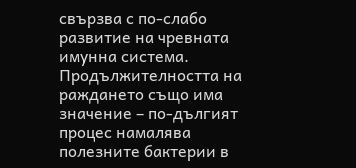свързва с по-слабо развитие на чревната имунна система. Продължителността на раждането също има значение – по-дългият процес намалява полезните бактерии в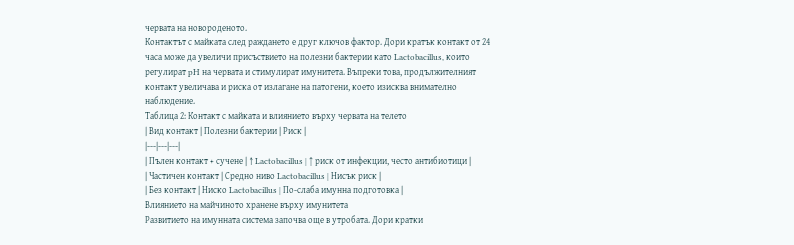червата на новороденото.
Контактът с майката след раждането е друг ключов фактор. Дори кратък контакт от 24 часа може да увеличи присъствието на полезни бактерии като Lactobacillus, които регулират pH на червата и стимулират имунитета. Въпреки това, продължителният контакт увеличава и риска от излагане на патогени, което изисква внимателно наблюдение.
Таблица 2: Контакт с майката и влиянието върху червата на телето
| Вид контакт | Полезни бактерии | Риск |
|---|---|---|
| Пълен контакт + сучене | ↑ Lactobacillus | ↑ риск от инфекции, често антибиотици |
| Частичен контакт | Средно ниво Lactobacillus | Нисък риск |
| Без контакт | Ниско Lactobacillus | По-слаба имунна подготовка |
Влиянието на майчиното хранене върху имунитета
Развитието на имунната система започва още в утробата. Дори кратки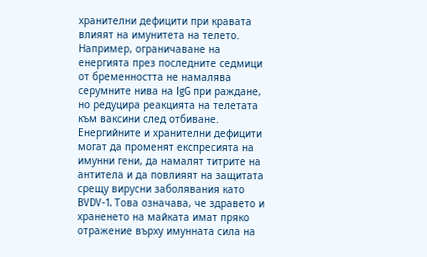хранителни дефицити при кравата влияят на имунитета на телето. Например, ограничаване на енергията през последните седмици от бременността не намалява серумните нива на IgG при раждане, но редуцира реакцията на телетата към ваксини след отбиване.
Енергийните и хранителни дефицити могат да променят експресията на имунни гени, да намалят титрите на антитела и да повлияят на защитата срещу вирусни заболявания като BVDV-1. Това означава, че здравето и храненето на майката имат пряко отражение върху имунната сила на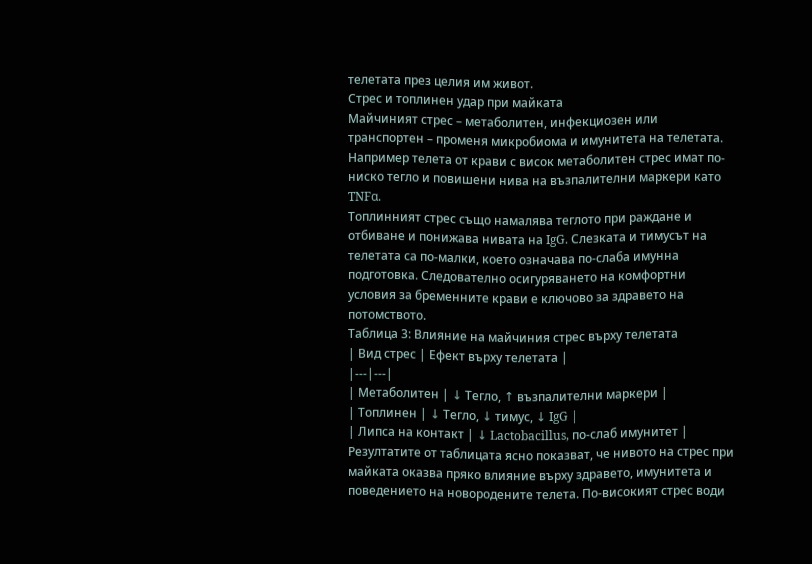телетата през целия им живот.
Стрес и топлинен удар при майката
Майчиният стрес – метаболитен, инфекциозен или транспортен – променя микробиома и имунитета на телетата. Например телета от крави с висок метаболитен стрес имат по-ниско тегло и повишени нива на възпалителни маркери като TNFα.
Топлинният стрес също намалява теглото при раждане и отбиване и понижава нивата на IgG. Слезката и тимусът на телетата са по-малки, което означава по-слаба имунна подготовка. Следователно осигуряването на комфортни условия за бременните крави е ключово за здравето на потомството.
Таблица 3: Влияние на майчиния стрес върху телетата
| Вид стрес | Ефект върху телетата |
|---|---|
| Метаболитен | ↓ Тегло, ↑ възпалителни маркери |
| Топлинен | ↓ Тегло, ↓ тимус, ↓ IgG |
| Липса на контакт | ↓ Lactobacillus, по-слаб имунитет |
Резултатите от таблицата ясно показват, че нивото на стрес при майката оказва пряко влияние върху здравето, имунитета и поведението на новородените телета. По-високият стрес води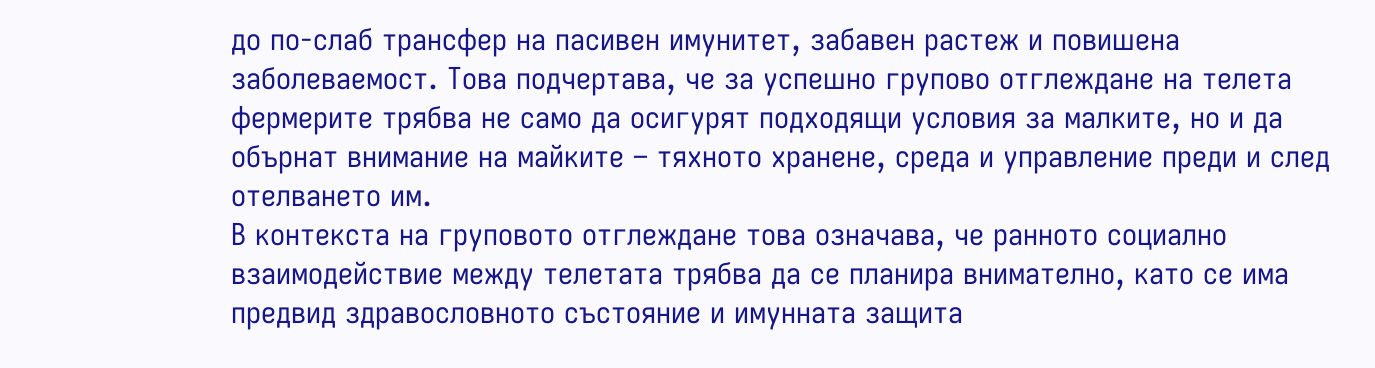до по-слаб трансфер на пасивен имунитет, забавен растеж и повишена заболеваемост. Това подчертава, че за успешно групово отглеждане на телета фермерите трябва не само да осигурят подходящи условия за малките, но и да обърнат внимание на майките – тяхното хранене, среда и управление преди и след отелването им.
В контекста на груповото отглеждане това означава, че ранното социално взаимодействие между телетата трябва да се планира внимателно, като се има предвид здравословното състояние и имунната защита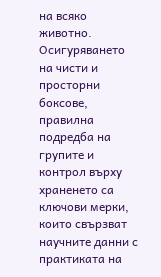на всяко животно. Осигуряването на чисти и просторни боксове, правилна подредба на групите и контрол върху храненето са ключови мерки, които свързват научните данни с практиката на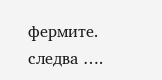фермите.
следва ….